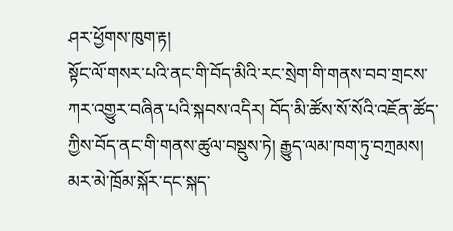ཤར་ཕྱོགས་ཁུག་རྟ།
སྟོང་ལོ་གསར་པའི་ནང་གི་བོད་མིའི་རང་སྲེག་གི་གནས་བབ་གྲངས་ཀར་འགྱུར་བཞིན་པའི་སྐབས་འདིར། བོད་མི་ཚོས་སོ་སོའི་འཇོན་ཚོད་ཀྱིས་བོད་ནང་གི་གནས་ཚུལ་བསྡུས་ཏེ། རྒྱུད་ལམ་ཁག་ཏུ་བཀྲམས། མར་མེ་ཁྲོམ་སྐོར་དང་སྐད་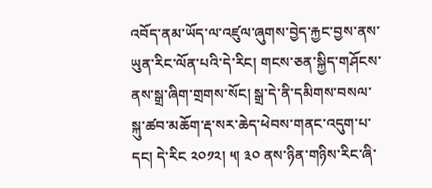འབོད་ནམ་ཡོད་ལ་འཛུལ་ཞུགས་བྱེད་རྐྱང་བྱས་ནས་ཡུན་རིང་ལོན་པའི་དེ་རིང། གངས་ཅན་སྐྱིད་གཤོངས་ནས་སྒྲ་ཞིག་གྲགས་སོང། སྒྲ་དེ་ནི་དམིགས་བསལ་སྐུ་ཚབ་མཆོག་རྡ་སར་ཆེད་ཕེབས་གནང་འདུག་པ་དང། དེ་རིང ༢༠༡༢། ༥། ༣༠ ནས་ཉིན་གཉིས་རིང་ཞི་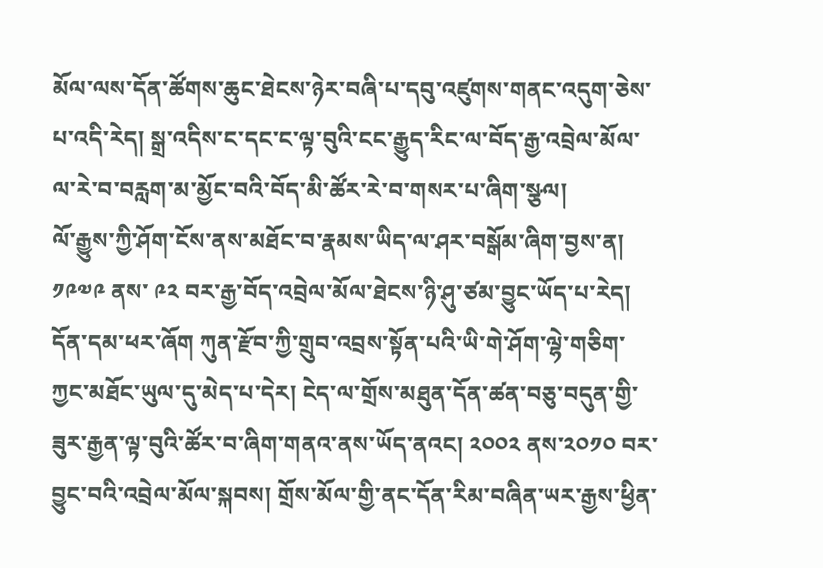མོལ་ལས་དོན་ཚོགས་ཆུང་ཐེངས་ཉེར་བཞི་པ་དབུ་འཛུགས་གནང་འདུག་ཅེས་པ་འདི་རེད། སྒྲ་འདིས་ང་དང་ང་ལྟ་བུའི་ངང་རྒྱུད་རིང་ལ་བོད་རྒྱ་འབྲེལ་མོལ་ལ་རེ་བ་བརླག་མ་མྱོང་བའི་བོད་མི་ཚོར་རེ་བ་གསར་པ་ཞིག་སྩལ།
ལོ་རྒྱུས་ཀྱི་ཤོག་ངོས་ནས་མཐོང་བ་རྣམས་ཡིད་ལ་ཤར་བསྒོམ་ཞིག་བྱས་ན། ༡༩༧༩ ནས་ ༩༢ བར་རྒྱ་བོད་འབྲེལ་མོལ་ཐེངས་ཉི་ཤུ་ཙམ་བྱུང་ཡོད་པ་རེད། དོན་དམ་ཕར་ཞོག ཀུན་རྫོབ་ཀྱི་གྲུབ་འབྲས་སྟོན་པའི་ཡི་གེ་ཤོག་ལྷེ་གཅིག་ཀྱང་མཐོང་ཡུལ་དུ་མེད་པ་དེར། ངེད་ལ་གྲོས་མཐུན་དོན་ཚན་བཅུ་བདུན་གྱི་ཟུར་རྒྱན་ལྟ་བུའི་ཚོར་བ་ཞིག་གནའ་ནས་ཡོད་ནའང། ༢༠༠༢ ནས་༢༠༡༠ བར་བྱུང་བའི་འབྲེལ་མོལ་སྐབས། གྲོས་མོལ་གྱི་ནང་དོན་རིམ་བཞིན་ཡར་རྒྱས་ཕྱིན་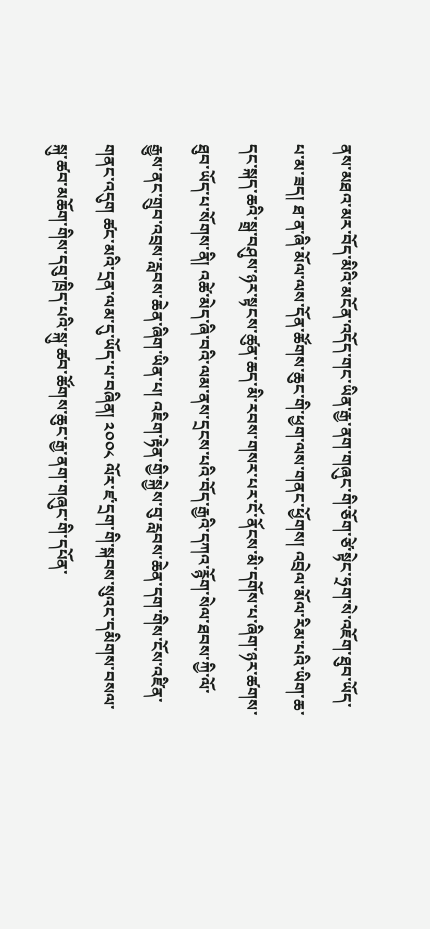ནས་མཐའ་མར་བོད་མིའི་མངོན་འདོད་གང་ཡིན་རྒྱ་ནག་གཞུང་གི་ཅོག་ཙེ་སྟེང་ཧྲག་སེ་འཇོག་ཐུབ་ཡོད་པ་མ་ཟད། ཐ་ན་ཞི་མོལ་ལས་དོན་ཚོགས་ཆུང་གི་ཕྱག་ལས་གནང་ཕྱོགས། འབྲེལ་མོལ་རིམ་པའི་ཡིག་ཆ་དང་སྐད་ཆའི་སྒྲ་བཤུས་ཉར་སྟངས་ཚུན་ཆད་མི་རབས་གསར་པར་ངོ་ནོངས་མི་དགོས་པ་ཞིག་ཉར་ཚགས་ཐུབ་ཡོད་པ་སོགས་ནི། འཚེ་མེད་ཞི་བའི་ལམ་ནས་དྲངས་པའི་བོད་རྒྱའི་དཀའ་རྙོག་སེལ་ཐབས་ཀྱི་ལོ་རྒྱུས་ནང་གྲུབ་འབྲས་རླབས་ཆེན་ཞིག་ཡིན་པ། འཇིག་རྟེན་གྱི་སྐྱེས་བུ་རླབས་ཆེན་དག་གིས་ངོས་འཛིན་གནང་འདུག ཚང་མའི་དྲན་ལམ་དུ་ཡོད་པ་བཞིན། ༢༠༠༨ ལོར་ཛ་དྲག་གི་སྐབས་སུའང་དམིགས་བསལ་སྐུ་ཚབ་མཆོག་གིས་དབུ་ཁྲིད་པའི་སྐུ་ཚབ་ཚོགས་ཆུང་རྒྱ་ནག་གཞུང་གི་དཔོན་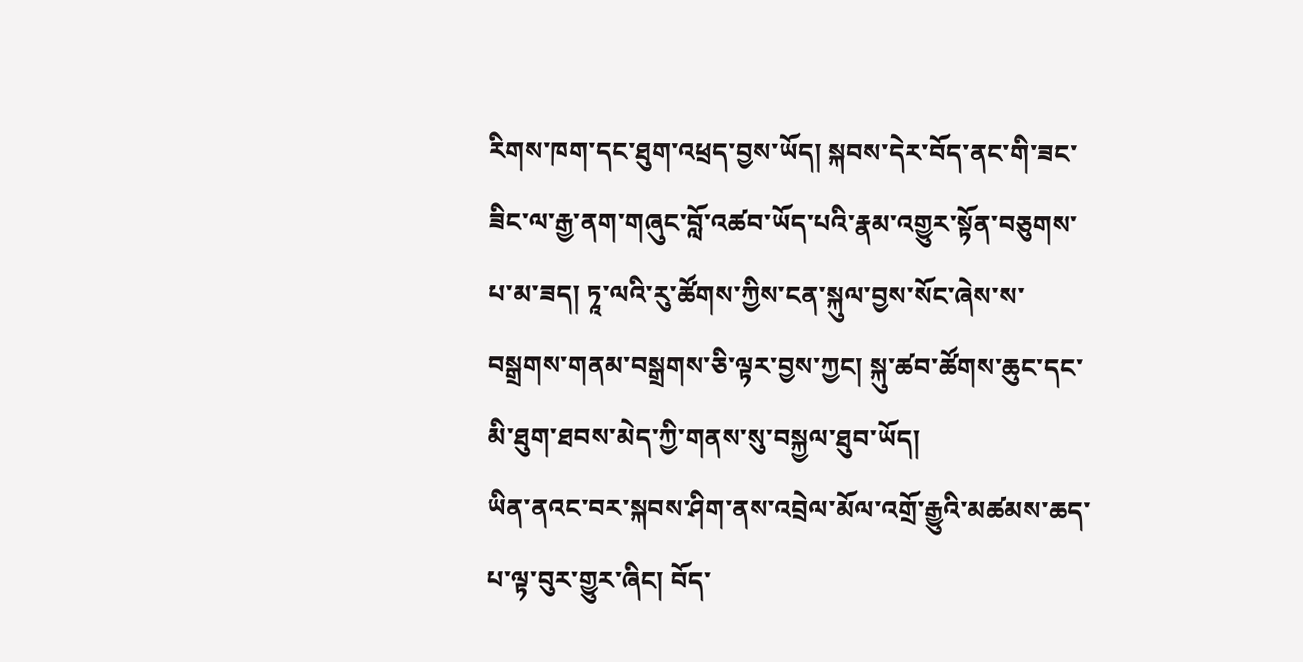རིགས་ཁག་དང་ཐུག་འཕྲད་བྱས་ཡོད། སྐབས་དེར་བོད་ནང་གི་ཟང་ཟིང་ལ་རྒྱ་ནག་གཞུང་བློ་འཚབ་ཡོད་པའི་རྣམ་འགྱུར་སྟོན་བཅུགས་པ་མ་ཟད། ཏཱ་ལའི་རུ་ཚོགས་ཀྱིས་ངན་སྐུལ་བྱས་སོང་ཞེས་ས་བསྒྲགས་གནམ་བསྒྲགས་ཅི་ལྟར་བྱས་ཀྱང། སྐུ་ཚབ་ཚོགས་ཆུང་དང་མི་ཐུག་ཐབས་མེད་ཀྱི་གནས་སུ་བསྐྱལ་ཐུབ་ཡོད།
ཡིན་ནའང་བར་སྐབས་ཤིག་ནས་འབྲེལ་མོལ་འགྲོ་རྒྱུའི་མཚམས་ཆད་པ་ལྟ་བུར་གྱུར་ཞིང། བོད་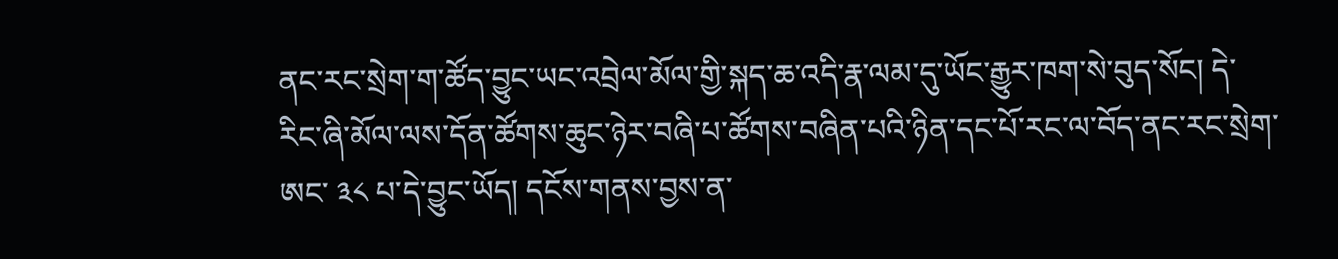ནང་རང་སྲེག་ག་ཚོད་བྱུང་ཡང་འབྲེལ་མོལ་གྱི་སྐད་ཆ་འདི་རྣ་ལམ་དུ་ཡོང་རྒྱུར་ཁག་སེ་བུད་སོང། དེ་རིང་ཞི་མོལ་ལས་དོན་ཚོགས་ཆུང་ཉེར་བཞི་པ་ཚོགས་བཞིན་པའི་ཉིན་དང་པོ་རང་ལ་བོད་ནང་རང་སྲེག་ཨང་ ༣༨ པ་དེ་བྱུང་ཡོད། དངོས་གནས་བྱས་ན་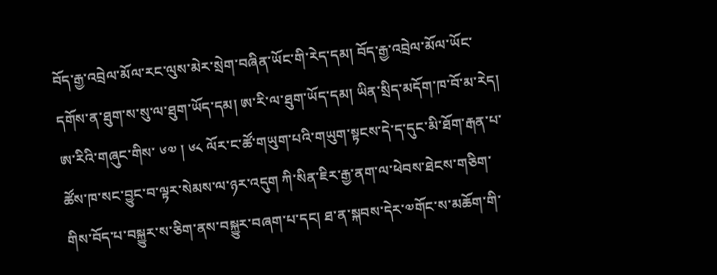བོད་རྒྱ་འབྲེལ་མོལ་རང་ལུས་མེར་སྲེག་བཞིན་ཡོང་གི་རེད་དམ། བོད་རྒྱ་འབྲེལ་མོལ་ཡོང་དགོས་ན་ཐུག་ས་སུ་ལ་ཐུག་ཡོད་དམ། ཨ་རི་ལ་ཐུག་ཡོད་དམ། ཡིན་སྲིད་མདོག་ཁ་བོ་མ་རེད། ཨ་རིའི་གཞུང་གིས་ ༦༧ ། ༦༨ ལོར་ང་ཚོ་གཡུག་པའི་གཡུག་སྟངས་དེ་ད་དུང་མི་ཐོག་རྒན་པ་ཚོས་ཁ་སང་བྱུང་བ་ལྟར་སེམས་ལ་ཉར་འདུག ཀི་སིན་ཇིར་རྒྱ་ནག་ལ་ཕེབས་ཐེངས་གཅིག་གིས་བོད་པ་བསྐྱུར་ས་ཅིག་ནས་བསྐྱུར་བཞག་པ་དང། ཐ་ན་སྐབས་དེར་༧གོང་ས་མཆོག་གི་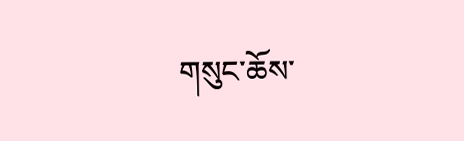གསུང་ཆོས་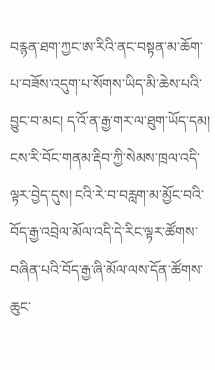བརྙན་ཐག་ཀྱང་ཨ་རིའི་ནང་བསྟན་མ་ཆོག་པ་བཟོས་འདུག་པ་སོགས་ཡིད་མི་ཆེས་པའི་བྱུང་བ་མང། ད་འོ་ན་རྒྱ་གར་ལ་ཐུག་ཡོད་དམ། ངས་རི་བོང་གནམ་རྡིབ་ཀྱི་སེམས་ཁྲལ་འདི་ལྟར་བྱེད་དུས། ངའི་རེ་བ་བརླག་མ་མྱོང་བའི་བོད་རྒྱ་འབྲེལ་མོལ་འདི་དེ་རིང་ལྟར་ཚོགས་བཞིན་པའི་བོད་རྒྱ་ཞི་མོལ་ལས་དོན་ཚོགས་ཆུང་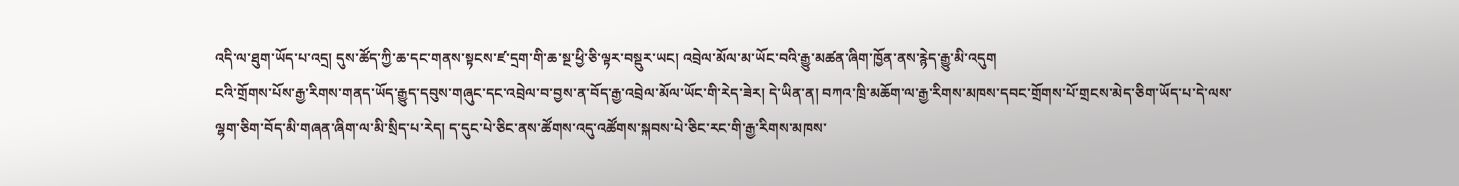འདི་ལ་ཐུག་ཡོད་པ་འདྲ། དུས་ཚོད་ཀྱི་ཆ་དང་གནས་སྟངས་ཛ་དྲག་གི་ཆ་སྔ་ཕྱི་ཅི་ལྟར་བསྡུར་ཡང། འབྲེལ་མོལ་མ་ཡོང་བའི་རྒྱུ་མཚན་ཞིག་ཁྱོན་ནས་རྙེད་རྒྱུ་མི་འདུག
ངའི་གྲོགས་པོས་རྒྱ་རིགས་གནད་ཡོད་རྒྱུད་དབུས་གཞུང་དང་འབྲེལ་བ་བྱས་ན་བོད་རྒྱ་འབྲེལ་མོལ་ཡོང་གི་རེད་ཟེར། དེ་ཡིན་ན། བཀའ་ཁྲི་མཆོག་ལ་རྒྱ་རིགས་མཁས་དབང་གྲོགས་པོ་གྲངས་མེད་ཅིག་ཡོད་པ་དེ་ལས་ལྷག་ཅིག་བོད་མི་གཞན་ཞིག་ལ་མི་སྲིད་པ་རེད། ད་དུང་པེ་ཅིང་ནས་ཚོགས་འདུ་འཚོགས་སྐབས་པེ་ཅིང་རང་གི་རྒྱ་རིགས་མཁས་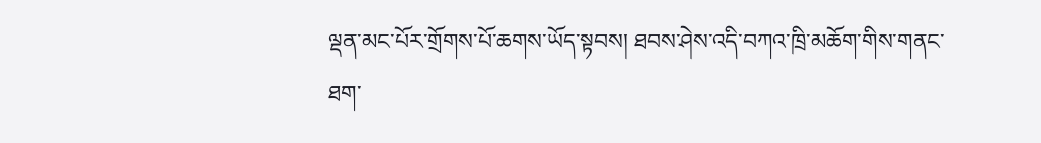ལྡན་མང་པོར་གྲོགས་པོ་ཆགས་ཡོད་སྟབས། ཐབས་ཤེས་འདི་བཀའ་ཁྲི་མཆོག་གིས་གནང་ཐག་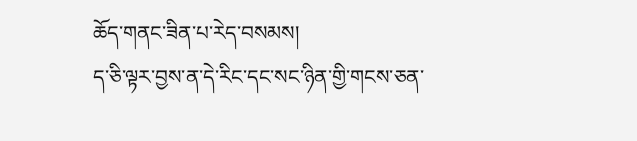ཆོད་གནང་ཟིན་པ་རེད་བསམས།
ད་ཅི་ལྟར་བྱས་ན་དེ་རིང་དང་སང་ཉིན་གྱི་གངས་ཅན་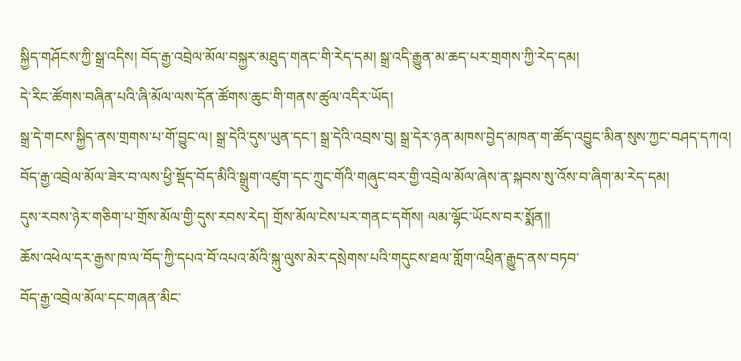སྐྱིད་གཤོངས་ཀྱི་སྒྲ་འདིས། བོད་རྒྱ་འབྲེལ་མོལ་བསྐྱར་མཐུད་གནང་གི་རེད་དམ། སྒྲ་འདི་རྒྱུན་མ་ཆད་པར་གྲགས་ཀྱི་རེད་དམ།
དེ་རིང་ཚོགས་བཞིན་པའི་ཞི་མོལ་ལས་དོན་ཚོགས་ཆུང་གི་གནས་ཚུལ་འདིར་ཡོད།
སྒྲ་དེ་གངས་སྐྱིད་ནས་གྲགས་པ་གོ་བྱུང་ལ། སྒྲ་དེའི་དུས་ཡུན་དང་། སྒྲ་དེའི་འབྲས་བུ། སྒྲ་དེར་ཉན་མཁས་བྱེད་མཁན་ག་ཚོད་འབྱུང་མིན་སུས་ཀྱང་བཤད་དཀའ།
བོད་རྒྱ་འབྲེལ་མོལ་ཟེར་བ་ལས་ཕྱི་སྡོད་བོད་མིའི་སྒྲུག་འཛུག་དང་ཀྲུང་གོའི་གཞུང་བར་གྱི་འབྲེལ་མོལ་ཞེས་ན་སྐབས་སུ་འོས་བ་ཞིག་མ་རེད་དམ།
དུས་རབས་ཉེར་གཅིག་པ་གྲོས་མོལ་གྱི་དུས་རབས་རེད། གྲོས་མོལ་ངེས་པར་གནང་དགོས། ལམ་ལྷོང་ཡོངས་བར་སྨོན།།
ཆོས་འཕེལ་དར་རྒྱས་ཁ་ལ་བོད་ཀྱི་དཔའ་བོ་འཔའ་མོའི་སྐུ་ལུས་མེར་དསྲེགས་པའི་གདུངས་ཐལ་གློག་འཕྲིན་རྒྱུད་ནས་བཏབ་
བོད་རྒྱ་འབྲེལ་མོལ་དང་གཞན་མིང་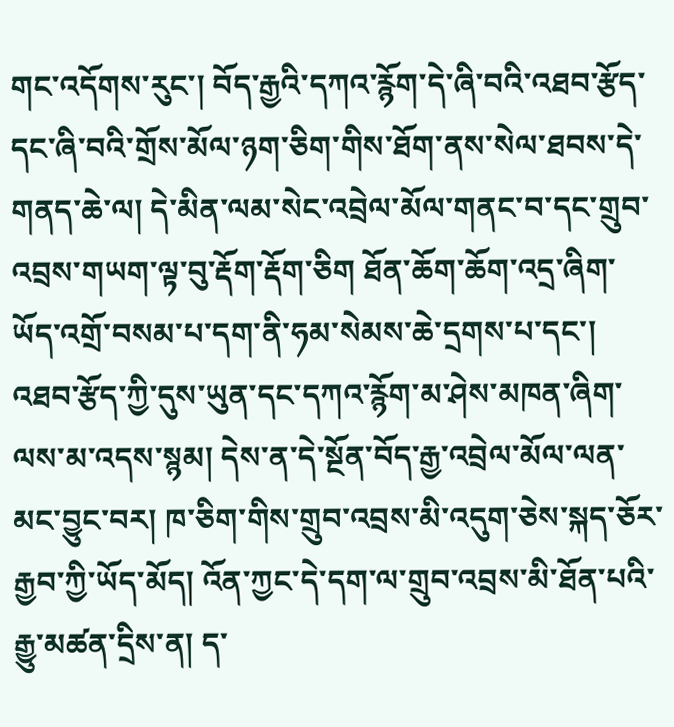གང་འདོགས་རུང་། བོད་རྒྱའི་དཀའ་རྙོག་དེ་ཞི་བའི་འཐབ་རྩོད་དང་ཞི་བའི་གྲོས་མོལ་ཉག་ཅིག་གིས་ཐོག་ནས་སེལ་ཐབས་དེ་གནད་ཆེ་ལ། དེ་མིན་ལམ་སེང་འབྲེལ་མོལ་གནང་བ་དང་གྲུབ་འབྲས་གཡག་ལྟ་བུ་རྡོག་རྡོག་ཅིག ཐོན་ཆོག་ཆོག་འདྲ་ཞིག་ཡོད་འགྲོ་བསམ་པ་དག་ནི་ཧམ་སེམས་ཆེ་དྲགས་པ་དང་། འཐབ་རྩོད་ཀྱི་དུས་ཡུན་དང་དཀའ་རྙོག་མ་ཤེས་མཁན་ཞིག་ལས་མ་འདས་སྙམ། དེས་ན་དེ་སྔོན་བོད་རྒྱ་འབྲེལ་མོལ་ལན་མང་བྱུང་བར། ཁ་ཅིག་གིས་གྲུབ་འབྲས་མི་འདུག་ཅེས་སྐད་ཅོར་རྒྱབ་ཀྱི་ཡོད་མོད། འོན་ཀྱང་དེ་དག་ལ་གྲུབ་འབྲས་མི་ཐོན་པའི་རྒྱུ་མཚན་དྲིས་ན། ད་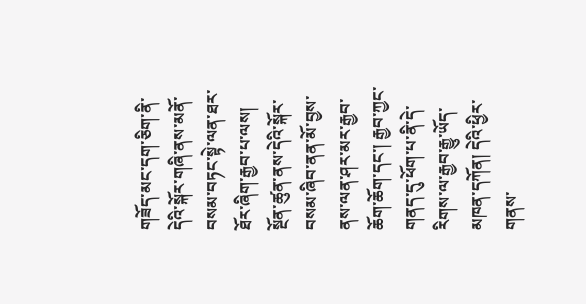གཟོད་མང་དག་ཅིག་ནི་དེའི་སྐོར་གཞི་ནས་མནོ་བསམ་བཏང་སྟེ་ལན་ཐར་ཐོར་ཞིག་རྒྱབ་པ་ལས། སྔོན་ཚུན་ནས་དེའི་སྐོར་བསམ་ཞིབ་ནན་མོ་བྱས་ནས་ལན་ཤར་མར་རྒྱབ་ཆོག་ཆོག་དང་། རྒྱབ་ཀྱང་གནད་དུ་ཕོག་པ་ནི་དེ་རིགས་ལ་རྒྱབ་རྒྱུ་ཡོད་མཁན་དཀོན། དེའི་ཕྱིར་གནས་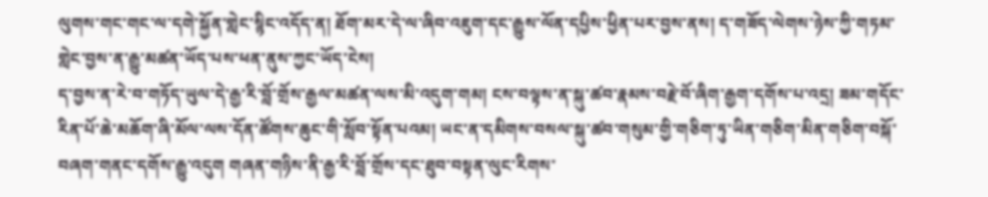ལུགས་གང་གང་ལ་དགེ་སྐྱོན་གླེང་སྙིང་འདོད་ན། ཐོག་མར་དེ་ལ་ཞིབ་འཇུག་དང་རྒྱུས་ལོན་དཔྱིས་ཕྱིན་པར་བྱས་ནས། ད་གཟོད་ལེགས་ཉེས་ཀྱི་གཏམ་གླེང་བྱས་ན་རྒྱུ་མཚན་ཡོད་པས་ཕན་ནུས་ཀྱང་ཡོད་ངེས།
ད་བྱས་ན་རེ་བ་གཏོད་ཡུལ་དེ་རྒྱ་རི་བློ་གྲོས་རྒྱལ་མཚན་ལས་མི་འདུག་གམ། ངས་བལྟས་ན་སྐུ་ཚབ་རྣམས་བརྗེ་བོ་ཞིག་རྒྱག་དགོས་པ་འདྲ། ཟམ་གདོང་རིན་པོ་ཆེ་མཆོག་ཞི་མོལ་ལས་དོན་ཚོགས་ཆུང་གི་སློབ་སྟོན་པའམ། ཡང་ན་དམིགས་བསལ་སྐུ་ཚབ་གསུམ་གྱི་གཅིག་ཏུ་ཡིན་གཅིག་མིན་གཅིག་བསྐོ་བཞག་གནང་དགོས་རྒྱུ་འདུག གཞན་གཉིས་ནི་རྒྱ་རི་བློ་གྲོས་དང་ཐུབ་བསྟན་ལུང་རིགས་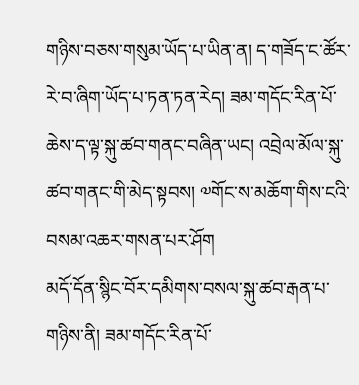གཉིས་བཅས་གསུམ་ཡོད་པ་ཡིན་ན། ད་གཟོད་ང་ཚོར་རེ་བ་ཞིག་ཡོད་པ་ཏན་ཏན་རེད། ཟམ་གདོང་རིན་པོ་ཆེས་ད་ལྟ་སྐུ་ཚབ་གནང་བཞིན་ཡང། འབྲེལ་མོལ་སྐུ་ཚབ་གནང་གི་མེད་སྟབས། ༧གོང་ས་མཆོག་གིས་ངའི་བསམ་འཆར་གསན་པར་ཤོག
མདོ་དོན་སྙིང་བོར་དམིགས་བསལ་སྐུ་ཚབ་རྒན་པ་གཉིས་ནི། ཟམ་གདོང་རིན་པོ་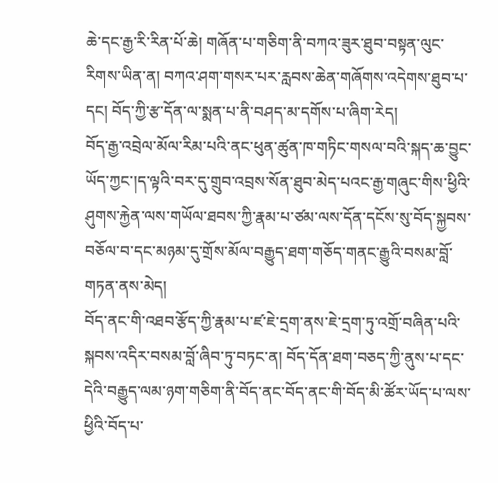ཆེ་དང་རྒྱ་རི་རིན་པོ་ཆེ། གཞོན་པ་གཅིག་ནི་བཀའ་ཟུར་ཐུབ་བསྟན་ལུང་རིགས་ཡིན་ན། བཀའ་ཤག་གསར་པར་རླབས་ཆེན་གཞོགས་འདེགས་ཐུབ་པ་དང། བོད་ཀྱི་རྩ་དོན་ལ་སྨན་པ་ནི་བཤད་མ་དགོས་པ་ཞིག་རེད།
བོད་རྒྱ་འབྲེལ་མོལ་རིམ་པའི་ནང་ཕུན་ཚུན་ཁ་གཏིང་གསལ་བའི་སྐད་ཆ་བྱུང་ཡོད་ཀྱང་།ད་ལྟའི་བར་དུ་གྲུབ་འབྲས་སོན་ཐུབ་མེད་པའང་རྒྱ་གཞུང་གིས་ཕྱིའི་ཤུགས་རྐྱེན་ལས་གཡོལ་ཐབས་ཀྱི་རྣམ་པ་ཙམ་ལས་དོན་དངོས་སུ་བོད་སྐྱབས་བཅོལ་བ་དང་མཉམ་དུ་གྲོས་མོལ་བརྒྱུད་ཐག་གཅོད་གནང་རྒྱུའི་བསམ་བློ་གཏན་ནས་མེད།
བོད་ནང་གི་འཐབ་རྩོད་ཀྱི་རྣམ་པ་ཛ་ཇེ་དྲག་ནས་ཇེ་དྲག་ཏུ་འགྲོ་བཞིན་པའི་སྐབས་འདིར་བསམ་བློ་ཞིབ་ཏུ་བཏང་ན། བོད་དོན་ཐག་བཅད་ཀྱི་ནུས་པ་དང་དེའི་བརྒྱུད་ལམ་ཉག་གཅིག་ནི་བོད་ནང་བོད་ནང་གི་བོད་མི་ཚོར་ཡོད་པ་ལས་ཕྱིའི་བོད་པ་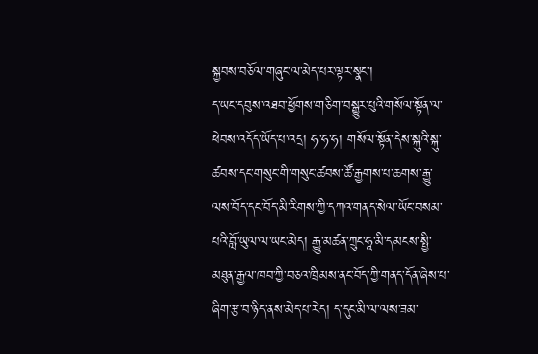སྐྱབས་བཅོལ་གཞུང་ལ་མེད་པར་ལྟར་སྣང་།
ད་ཡང་དབུས་འཐབ་ཕྱོགས་གཅིག་བསྒྱུར་པུའི་གསོལ་སྟོན་ལ་ཕེབས་འདོད་ཡོད་པ་འདྲ། ཧ་ཧ་ཧ། གསོལ་སྟོན་དེས་སྐུའི་སྐུ་ཚབས་དང་གསུང་གི་གསུང་ཚབས་ཚོ་རྒྱགས་པ་ཆགས་རྒྱུ་ལས་བོད་དང་བོད་མི་རིགས་ཀྱི་དཀའ་གནད་སེལ་ཡོང་བསམ་པའི་བློ་ཡུལ་ལ་ཡང་མེད། རྒྱུ་མཚན་ཀྲུང་ཧཱ་མི་དམངས་སྤྱི་མཐུན་རྒྱལ་ཁབ་ཀྱི་བཅའ་ཁྲིམས་ནང་བོད་ཀྱི་གནད་དོན་ཞེས་པ་ཞིག་རྩ་བ་ཉིད་ནས་མེད་པ་རེད། ད་དུང་མི་ལ་ལས་ཟམ་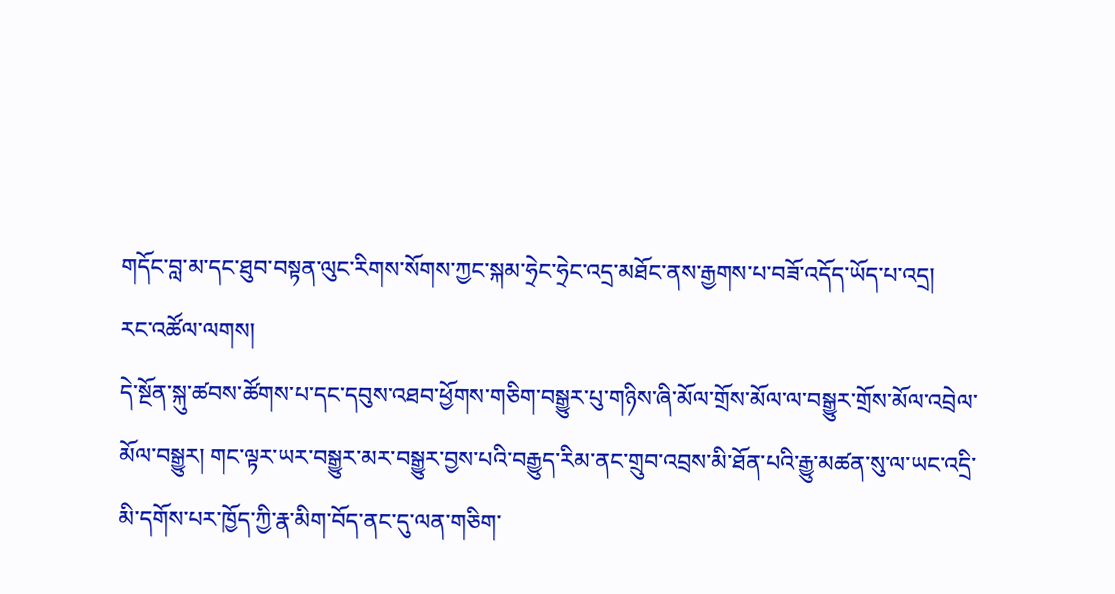གདོང་བླ་མ་དང་ཐུབ་བསྟན་ལུང་རིགས་སོགས་ཀྱང་སྐམ་ཧྲེང་ཧྲེང་འདྲ་མཐོང་ནས་རྒྱགས་པ་བཟོ་འདོད་ཡོད་པ་འདྲ།
རང་འཚོལ་ལགས།
དེ་སྔོན་སྐུ་ཚབས་ཚོགས་པ་དང་དབུས་འཐབ་ཕྱོགས་གཅིག་བསྒྱུར་པུ་གཉིས་ཞི་མོལ་གྲོས་མོལ་ལ་བསྒྱུར་གྲོས་མོལ་འབྲེལ་མོལ་བསྒྱུར། གང་ལྟར་ཡར་བསྒྱུར་མར་བསྒྱུར་བྱས་པའི་བརྒྱུད་རིམ་ནང་གྲུབ་འབྲས་མི་ཐོན་པའི་རྒྱུ་མཚན་སུ་ལ་ཡང་འདྲི་མི་དགོས་པར་ཁྱོད་ཀྱི་རྣ་མིག་བོད་ནང་དུ་ལན་གཅིག་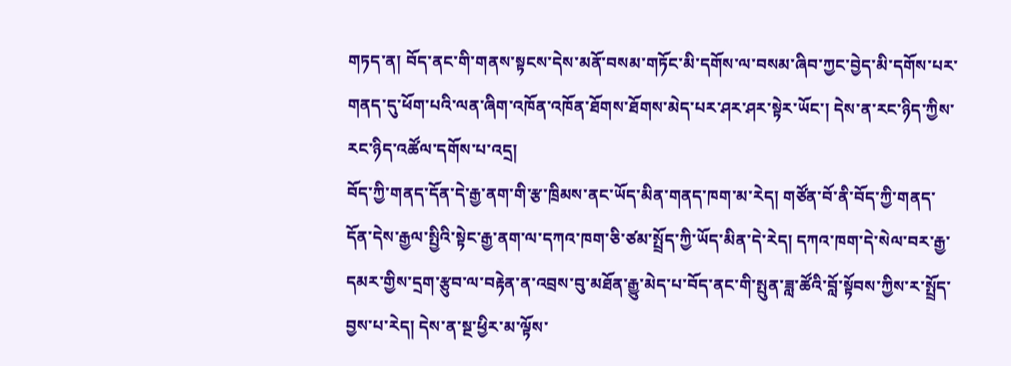གཏད་ན། བོད་ནང་གི་གནས་སྟངས་དེས་མནོ་བསམ་གཏོང་མི་དགོས་ལ་བསམ་ཞིབ་ཀྱང་བྱེད་མི་དགོས་པར་གནད་དུ་ཕོག་པའི་ལན་ཞིག་འཁོན་འཁོན་ཐོགས་ཐོགས་མེད་པར་ཤར་ཤར་སྟེར་ཡོང་། དེས་ན་རང་ཉིད་ཀྱིས་རང་ཉིད་འཚོལ་དགོས་པ་འདྲ།
བོད་ཀྱི་གནད་དོན་དེ་རྒྱ་ནག་གི་རྩ་ཁྲིམས་ནང་ཡོད་མིན་གནད་ཁག་མ་རེད། གཙོན་བོ་ནི་བོད་ཀྱི་གནད་དོན་དེས་རྒྱལ་སྤྱིའི་སྟེང་རྒྱ་ནག་ལ་དཀའ་ཁག་ཅི་ཙམ་སྤྲོད་ཀྱི་ཡོད་མིན་དེ་རེད། དཀའ་ཁག་དེ་སེལ་བར་རྒྱ་དམར་གྱིས་དྲག་རྩུབ་ལ་བརྟེན་ན་འབྲས་བུ་མཐོན་རྒྱུ་མེད་པ་བོད་ནང་གི་སྤུན་ཟླ་ཚོའི་བློ་སྟོབས་ཀྱིས་ར་སྤྲོད་བྱས་པ་རེད། དེས་ན་སྔ་ཕྱིར་མ་ལྟོས་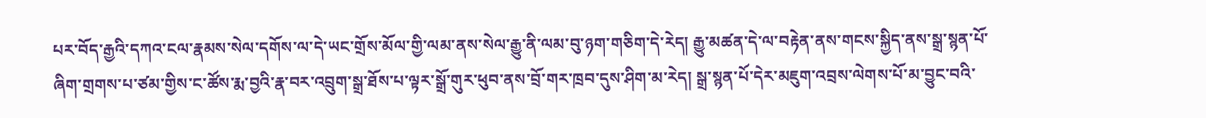པར་བོད་རྒྱའི་དཀའ་ངལ་རྣམས་སེལ་དགོས་ལ་དེ་ཡང་གྲོས་མོལ་གྱི་ལམ་ནས་སེལ་རྒྱུ་ནི་ལམ་བུ་ཉག་གཅིག་དེ་རེད། རྒྱུ་མཚན་དེ་ལ་བརྟེན་ནས་གངས་སྐྱིད་ནས་སྒྲ་སྙན་པོ་ཞིག་གྲགས་པ་ཙམ་གྱིས་ང་ཚོས་རྨ་བྱའི་རྣ་བར་འབྲུག་སྒྲ་ཐོས་པ་ལྟར་སྒྲོ་གུར་ཕུབ་ནས་བྲོ་གར་ཁྲབ་དུས་ཤིག་མ་རེད། སྒྲ་སྙན་པོ་དེར་མཇུག་འབྲས་ལེགས་པོ་མ་བྱུང་བའི་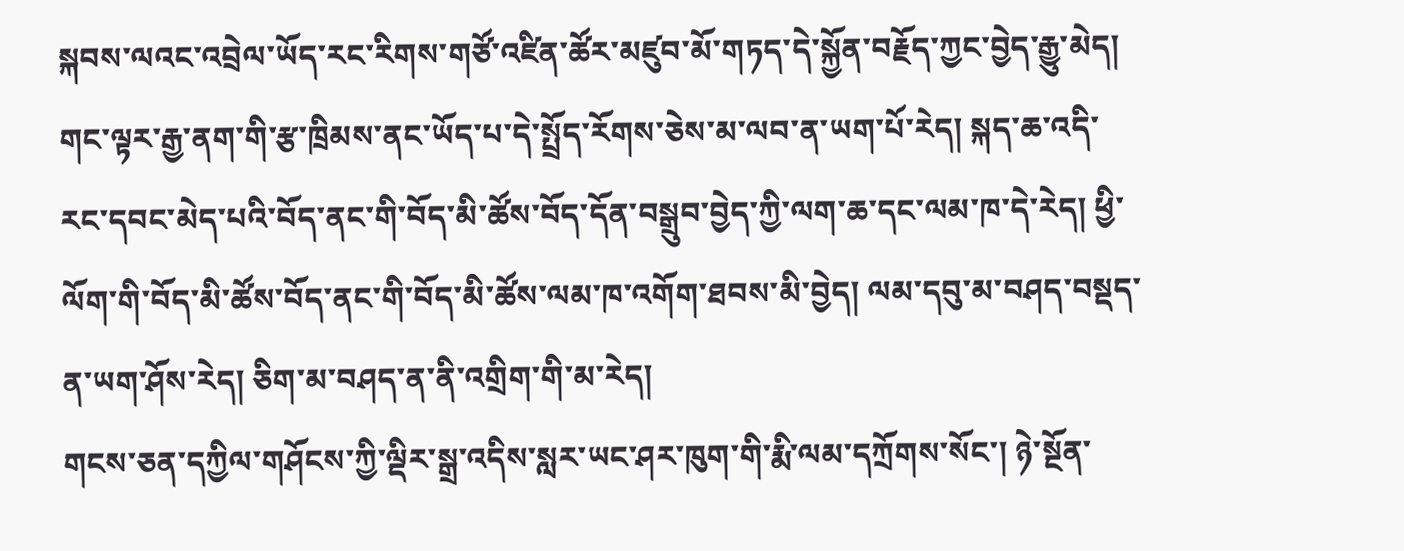སྐབས་ལའང་འབྲེལ་ཡོད་རང་རིགས་གཙོ་འཛིན་ཚོར་མཛུབ་མོ་གཏད་དེ་སྐྱོན་བརྗོད་ཀྱང་བྱེད་རྒྱུ་མེད།
གང་ལྟར་རྒྱ་ནག་གི་རྩ་ཁྲིམས་ནང་ཡོད་པ་དེ་སྤྲོད་རོགས་ཅེས་མ་ལབ་ན་ཡག་པོ་རེད། སྐད་ཆ་འདི་རང་དབང་མེད་པའི་བོད་ནང་གི་བོད་མི་ཚོས་བོད་དོན་བསྒྲུབ་བྱེད་ཀྱི་ལག་ཆ་དང་ལམ་ཁ་དེ་རེད། ཕྱི་ལོག་གི་བོད་མི་ཚོས་བོད་ནང་གི་བོད་མི་ཚོས་ལམ་ཁ་འགོག་ཐབས་མི་བྱེད། ལམ་དབུ་མ་བཤད་བསྡད་ན་ཡག་ཤོས་རེད། ཅིག་མ་བཤད་ན་ནི་འགྲིག་གི་མ་རེད།
གངས་ཅན་དཀྱིལ་གཤོངས་ཀྱི་ལྡིར་སྒྲ་འདིས་སླར་ཡང་ཤར་ཁུག་གི་རྨི་ལམ་དཀྲོགས་སོང་། ཉེ་སྔོན་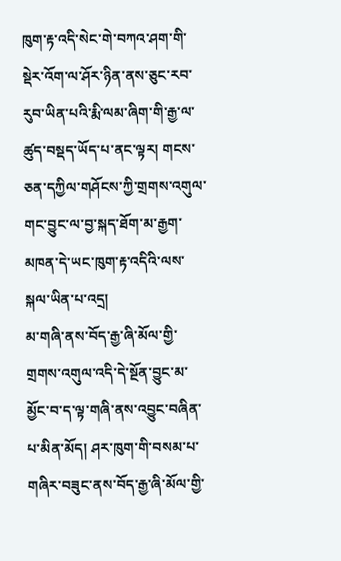ཁུག་རྟ་འདི་སེང་གེ་བཀའ་ཤག་གི་སྡེར་འོག་ལ་ཤོར་ཉིན་ནས་ཅུང་རབ་རུབ་ཡིན་པའི་རྨི་ལམ་ཞིག་གི་རྒྱ་ལ་ཚུད་བསྡད་ཡོད་པ་ནང་ལྟར། གངས་ཅན་དཀྱིལ་གཤོངས་ཀྱི་གྲགས་འགུལ་གང་བྱུང་ལ་བྱ་སྐད་ཐོག་མ་རྒྱག་མཁན་དེ་ཡང་ཁུག་རྟ་འདིའི་ལས་སྐལ་ཡིན་པ་འདྲ།
མ་གཞི་ནས་བོད་རྒྱ་ཞི་མོལ་གྱི་གྲགས་འགུལ་འདི་དེ་སྔོན་བྱུང་མ་མྱོང་བ་ད་ལྟ་གཞི་ནས་འབྱུང་བཞིན་པ་མིན་མོད། ཤར་ཁུག་གི་བསམ་པ་གཞིར་བཟུང་ནས་བོད་རྒྱ་ཞི་མོལ་གྱི་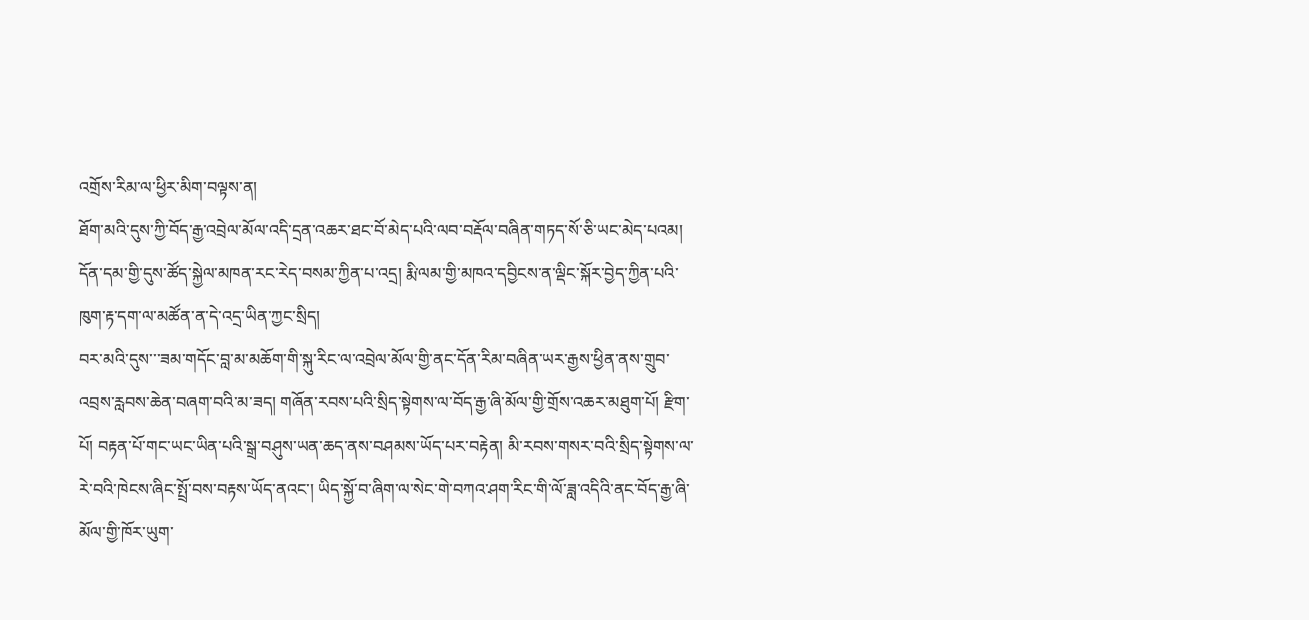འགྲོས་རིམ་ལ་ཕྱིར་མིག་བལྟས་ན།
ཐོག་མའི་དུས་ཀྱི་བོད་རྒྱ་འབྲེལ་མོལ་འདི་དྲན་འཆར་ཐང་བོ་མེད་པའི་ལབ་བརྡོལ་བཞིན་གཏད་སོ་ཅི་ཡང་མེད་པའམ། དོན་དམ་གྱི་དུས་ཚོད་སྐྱེལ་མཁན་རང་རེད་བསམ་ཀྱིན་པ་འདྲ། རྨི་ལམ་གྱི་མཁའ་དབྱིངས་ན་ལྡིང་སྐོར་བྱེད་ཀྱིན་པའི་ཁུག་རྟ་དག་ལ་མཚོན་ན་དེ་འདྲ་ཡིན་ཀྱང་སྲིད།
བར་མའི་དུས་་་ཟམ་གདོང་བླ་མ་མཆོག་གི་སྐུ་རིང་ལ་འབྲེལ་མོལ་གྱི་ནང་དོན་རིམ་བཞིན་ཡར་རྒྱས་ཕྱིན་ནས་གྲུབ་འབྲས་རླབས་ཆེན་བཞག་བའི་མ་ཟད། གཞོན་རབས་པའི་སྲིད་སྟེགས་ལ་བོད་རྒྱ་ཞི་མོལ་གྱི་གྲོས་འཆར་མཐུག་པོ། རྫིག་པོ། བརྟན་པོ་གང་ཡང་ཡིན་པའི་སྒྲ་བཤུས་ཡན་ཆད་ནས་བཤམས་ཡོད་པར་བརྟེན། མི་རབས་གསར་བའི་སྲིད་སྟེགས་ལ་རེ་བའི་ཁེངས་ཞིང་སྤྲོ་བས་བརྟས་ཡོད་ནའང་། ཡིད་སྐྱོ་བ་ཞིག་ལ་སེང་གེ་བཀའ་ཤག་རིང་གི་ལོ་ཟླ་འདིའི་ནང་བོད་རྒྱ་ཞི་མོལ་གྱི་ཁོར་ཡུག་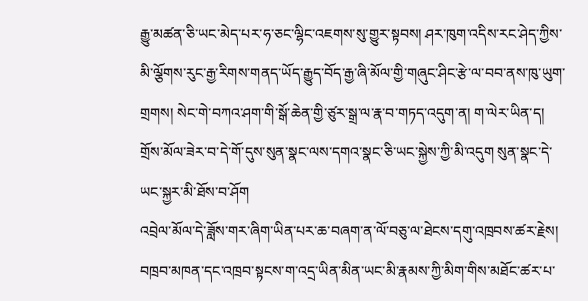རྒྱུ་མཚན་ཅི་ཡང་མེད་པར་ཧ་ཅང་ལྷིང་འཇགས་སུ་གྱུར་སྟབས། ཤར་ཁུག་འདིས་རང་ཤེད་ཀྱིས་མི་ལྕོགས་རུང་རྒྱ་རིགས་གནད་ཡོད་རྒྱུད་བོད་རྒྱ་ཞི་མོལ་གྱི་གཞུང་ཤིང་རྩེ་ལ་བབ་ནས་ཁུ་ཡུག་གྲགས། སེང་གེ་བཀའ་ཤག་གི་སྒོ་ཆེན་གྱི་ཙུར་སྒྲ་ལ་རྣ་བ་གཏད་འདུག་ན། ག་ལེར་ཡིན་ད།
གྲོས་མོལ་ཟེར་བ་དེ་གོ་དུས་སུན་སྣང་ལས་དགའ་སྣང་ཅི་ཡང་སྐྱེས་ཀྱི་མི་འདུག སུན་སྣང་དེ་ཡང་སྐྱར་མི་ཐོས་བ་ཤོག
འབྲེལ་མོལ་དེ་ཟློས་གར་ཞིག་ཡིན་པར་ཆ་བཞག་ན་ལོ་བཅུ་ལ་ཐེངས་དགུ་འཁྲབས་ཚར་རྗེས། བཁྲབ་མཁན་དང་འཁྲབ་སྟངས་ག་འདྲ་ཡིན་མིན་ཡང་མི་རྣམས་ཀྱི་མིག་གིས་མཐོང་ཚར་པ་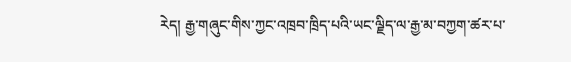རེད། རྒྱ་གཞུང་གིས་ཀྱང་འཁྲབ་ཁྲིད་པའི་ཡང་ལྗིད་ལ་རྒྱ་མ་བཀྱག་ཚར་པ་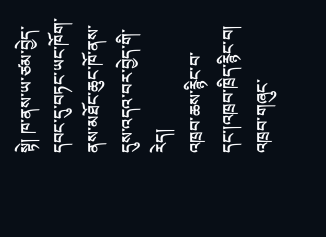སྟེ། ཁ་ནས་ཡ་ཙམ་བྱེད་དབང་དུ་བཏང་ཡང་ཁོག་ནས་མཐོང་ཆུང་ཁོ་ནས་དུས་འདའ་བར་བྱེད་གི་རེད།
འཁྲབ་ཆས་རྙིང་བ་དང་།འཁྲབ་ཁྲིད་རྙིང་བ། འཁྲབ་གཞུང་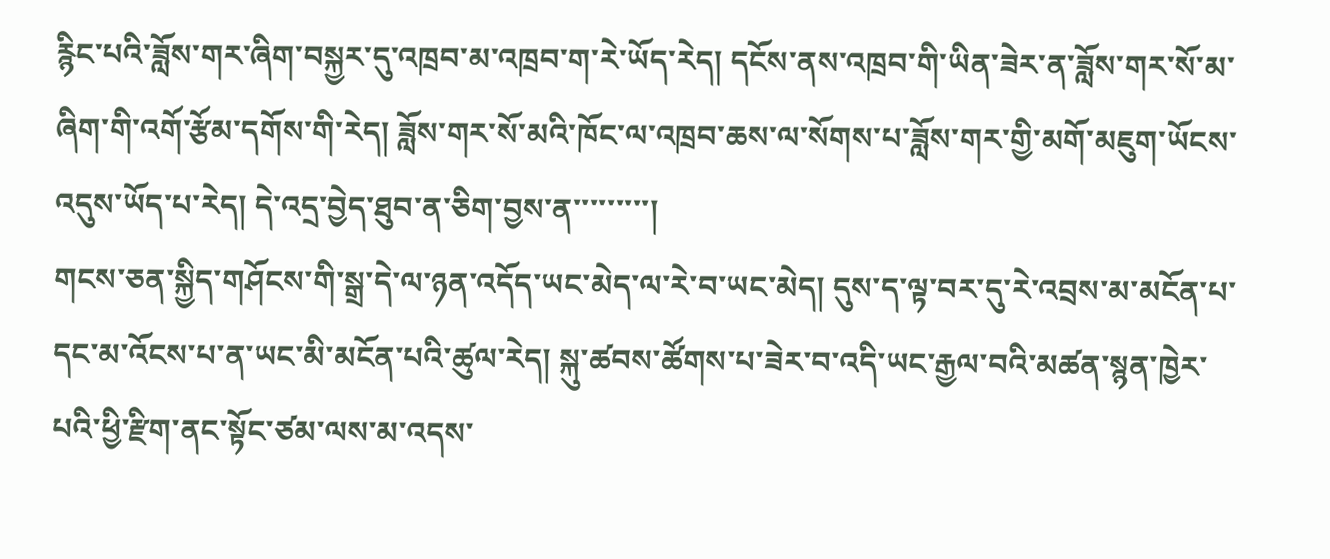རྙིང་པའི་ཟློས་གར་ཞིག་བསྐྱར་དུ་འཁྲབ་མ་འཁྲབ་ག་རེ་ཡོད་རེད། དངོས་ནས་འཁྲབ་གི་ཡིན་ཟེར་ན་ཟློས་གར་སོ་མ་ཞིག་གི་འགོ་རྩོམ་དགོས་གི་རེད། ཟློས་གར་སོ་མའི་ཁོང་ལ་འཁྲབ་ཆས་ལ་སོགས་པ་ཟློས་གར་གྱི་མགོ་མཇུག་ཡོངས་འདུས་ཡོད་པ་རེད། དེ་འདྲ་བྱེད་ཐུབ་ན་ཅིག་བྱས་ན་་་་་་་་་།
གངས་ཅན་སྐྱིད་གཤོངས་གི་སྒྲ་དེ་ལ་ཉན་འདོད་ཡང་མེད་ལ་རེ་བ་ཡང་མེད། དུས་ད་ལྟ་བར་དུ་རེ་འབྲས་མ་མངོན་པ་དང་མ་འོངས་པ་ན་ཡང་མི་མངོན་པའི་ཚུལ་རེད། སྐུ་ཚབས་ཚོགས་པ་ཟེར་བ་འདི་ཡང་རྒྱལ་བའི་མཚན་སྙན་ཁྱེར་པའི་ཕྱི་རྫིག་ནང་སྟོང་ཙམ་ལས་མ་འདས་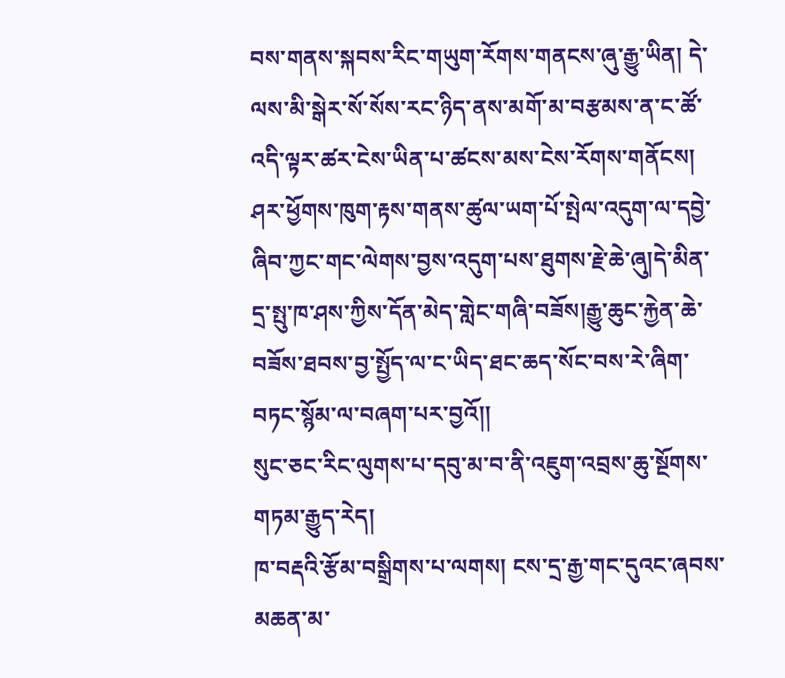བས་གནས་སྐབས་རིང་གཡུག་རོགས་གནངས་ཞུ་རྒྱུ་ཡིན། དེ་ལས་མི་སྒེར་སོ་སོས་རང་ཉིད་ནས་མགོ་མ་བརྩམས་ན་ང་ཚོ་འདི་ལྟར་ཚར་ངེས་ཡིན་པ་ཚངས་མས་ངེས་རོགས་གནོངས།
ཤར་ཕྱོགས་ཁུག་རྟས་གནས་ཚུལ་ཡག་པོ་སྤེལ་འདུག་ལ་དབྱེ་ཞིབ་ཀྱང་གང་ལེགས་བྱས་འདུག་པས་ཐུགས་རྗེ་ཆེ་ཞུ།དེ་མིན་དྲ་སྤུ་ཁ་ཤས་ཀྱིས་དོན་མེད་གླེང་གཞི་བཟོས།རྒྱུ་ཆུང་རྐྱེན་ཆེ་བཟོས་ཐབས་བྱ་སྤྱོད་ལ་ང་ཡིད་ཐང་ཆད་སོང་བས་རེ་ཞིག་བཏང་སྙོམ་ལ་བཞག་པར་བྱའོ།།
སུང་ཅང་རིང་ལུགས་པ་དབུ་མ་བ་ནི་འཇུག་འབྲས་ཆུ་སྔོགས་གཏམ་རྒྱུད་རེད།
ཁ་བརྡའི་རྩོམ་བསྒྲིགས་པ་ལགས། ངས་དྲ་རྒྱ་གང་དུའང་ཞབས་མཆན་མ་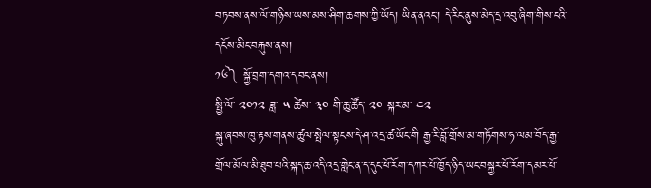བཏབས་ནས་ལོ་གཉིས་ཡས་མས་ཤིག་ཆགས་ཀྱི་ཡོད། ཡིན་ནའང་། དེ་རིང་ནུས་མེད་དྲ་འབུ་ཞིག་གིས་ངའི་དངོས་མིང་བརྐུས་ནས།
༡༦༽ སྐྱོ་བྲག་དགའ་དབང་ནས།
སྤྱི་ལོ་ ༢༠༡༢ ཟླ་ ༥ ཚེས་ ༣༠ གི་ཆུ་ཚོད་ ༢༠ སྐར་མ་ ༤༢
སྐུ་ཞབས་ཁུ་རྟས་གནས་ཚུལ་སྤེལ་སྟངས་དེ་ཤ་འདྲ་ཚ་ཡོང་གི རྒྱ་རི་བློ་གྲོས་མ་གཏོགས་ཧ་ལམ་བོད་རྒྱ་གྲོལ་མོལ་མི་ཐུབ་པའི་སྐད་ཆ་འདི་འདྲ་གླེང་ན་ད་དུང་ཕོ་རོག་དཀར་པོ་ཁྱོད་ཉིད་ཡང་བསྐྱར་ཕོ་རོག་དམར་པོ་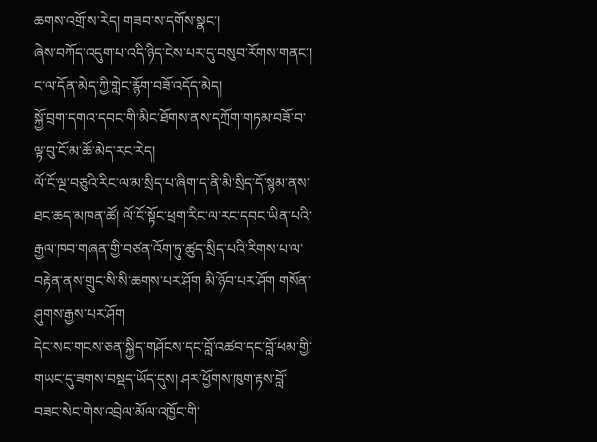ཆགས་འགྲོ་ས་རེད། གཟབ་ས་དགོས་སྣང་།
ཞེས་བཀོད་འདུག་པ་འདི་ཉིད་ངེས་པར་དུ་བསུབ་རོགས་གནང་། ང་ལ་དོན་མེད་ཀྱི་གླེང་རྙོག་བཟོ་འདོད་མེད།
སྐྱོ་བྲག་དགའ་དབང་གི་མིང་ཐོགས་ནས་དཀྲོག་གཏམ་བཟོ་བ་ལྟ་བུ་ངོ་མ་ཆོ་མེད་རང་རེད།
ལོ་ངོ་ལྔ་བཅུའི་རིང་ལ་མ་སྲིད་པ་ཞིག་ད་ནི་མི་སྲིད་དོ་སྙམ་ནས་ཐང་ཆད་མཁན་ཚོ། ལོ་ངོ་སྟོང་ཕྲག་རིང་ལ་རང་དབང་ཡིན་པའི་རྒྱལ་ཁབ་གཞན་གྱི་བཙན་འོག་ཏུ་ཚུད་སྲིད་པའི་རིགས་པ་ལ་བརྟེན་ནས་གྲུང་སི་སི་ཆགས་པར་ཤོག མི་ཉོབ་པར་ཤོག གསོན་ཤུགས་རྒྱས་པར་ཤོག
དེང་སང་གངས་ཅན་སྐྱིད་གཤོངས་དང་བློ་འཚབ་དང་བློ་ཕམ་གྱི་གཡང་དུ་ཟགས་བསྡད་ཡོད་དུས། ཤར་ཕྱོགས་ཁུག་རྟས་བློ་བཟང་སེང་གེས་འབྲེལ་མོལ་འཁྱོང་གི་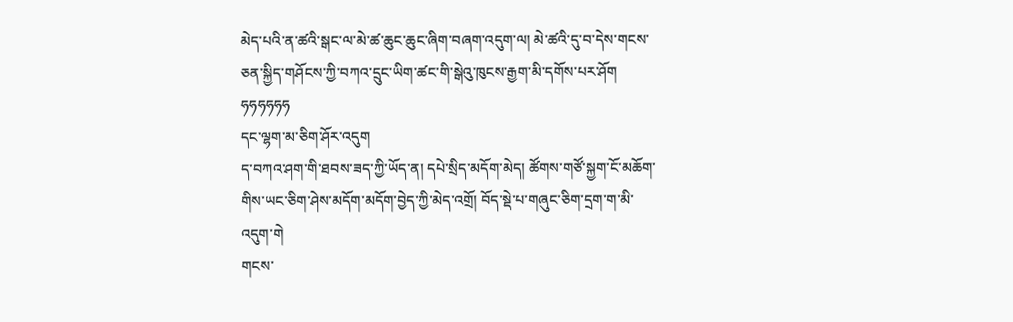མེད་པའི་ན་ཚའི་སྒང་ལ་མེ་ཚ་ཆུང་ཆུང་ཞིག་བཞག་འདུག་ལ། མེ་ཚའི་དུ་བ་དེས་གངས་ཅན་སྐྱིད་གཤོངས་ཀྱི་བཀའ་དྲུང་ཡིག་ཚང་གི་སྒེའུ་ཁུངས་རྒྱག་མི་དགོས་པར་ཤོག ཧཧཧཧཧཧ
དང་ལྷག་མ་ཅིག་ཤོར་འདུག
ད་བཀའ་ཤག་གི་ཐབས་ཟད་ཀྱི་ཡོད་ན། དཔེ་སྲིད་མདོག་མེད། ཚོགས་གཙོ་སྐྱག་ངོ་མཆོག་གིས་ཡང་ཅིག་ཤེས་མདོག་མདོག་བྱེད་ཀྱི་མེད་འགྲོ། བོད་སྡེ་པ་གཞུང་ཅིག་དྲག་ག་མི་འདུག་གེ
གངས་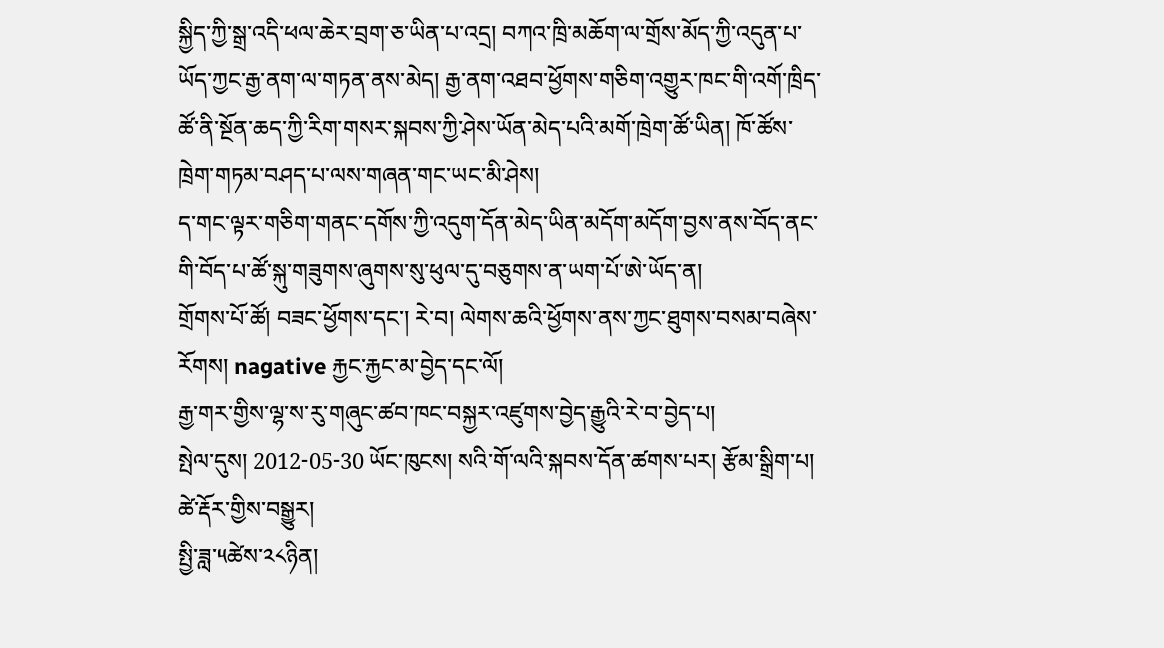སྐྱིད་ཀྱི་སྒྲ་འདི་ཕལ་ཆེར་བྲག་ཅ་ཡིན་པ་འདྲ། བཀའ་ཁྲི་མཆོག་ལ་གྲོས་མོད་ཀྱི་འདུན་པ་ཡོད་ཀྱང་རྒྱ་ནག་ལ་གཏན་ནས་མེད། རྒྱ་ནག་འཐབ་ཕྱོགས་གཅིག་འགྱུར་ཁང་གི་འགོ་ཁྲིད་ཚོ་ནི་སྔོན་ཆད་ཀྱི་རིག་གསར་སྐབས་ཀྱི་ཤེས་ཡོན་མེད་པའི་མགོ་ཁྲེག་ཚོ་ཡིན། ཁོ་ཚོས་ཁྲེག་གཏམ་བཤད་པ་ལས་གཞན་གང་ཡང་མི་ཤེས།
ད་གང་ལྟར་གཅིག་གནང་དགོས་ཀྱི་འདུག་དོན་མེད་ཡིན་མདོག་མདོག་བྱས་ནས་བོད་ནང་གི་བོད་པ་ཚོ་སྐུ་གཟུགས་ཞུགས་སུ་ཕུལ་དུ་བཅུགས་ན་ཡག་པོ་ཨེ་ཡོད་ན།
གྲོགས་པོ་ཚོ། བཟང་ཕྱོགས་དང་། རེ་བ། ལེགས་ཆའི་ཕྱོགས་ནས་ཀྱང་ཐུགས་བསམ་བཞེས་རོགས། nagative རྐྱང་རྐྱང་མ་བྱེད་དང་ལོ།
རྒྱ་གར་གྱིས་ལྷ་ས་རུ་གཞུང་ཚབ་ཁང་བསྐྱར་འཛུགས་བྱེད་རྒྱུའི་རེ་བ་བྱེད་པ།
སྤེལ་དུས། 2012-05-30 ཡོང་ཁུངས། སའི་གོ་ལའི་སྐབས་དོན་ཚགས་པར། རྩོམ་སྒྲིག་པ། ཚེ་རྡོར་གྱིས་བསྒྱུར།
སྤྱི་ཟླ་༥ཚེས་༢༨ཉིན།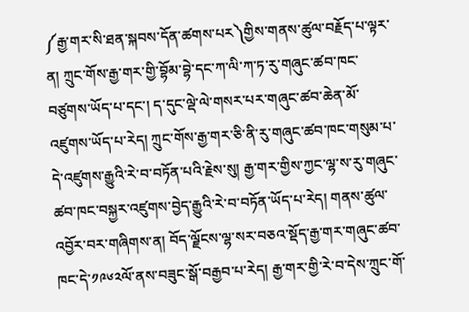༼རྒྱ་གར་སི་ཐན་སྐབས་དོན་ཚགས་པར༽གྱིས་གནས་ཚུལ་བརྗོད་པ་ལྟར་ན། ཀྲུང་གོས་རྒྱ་གར་གྱི་བྷོམ་བྷེ་དང་ཀ་ལི་ཀ་ཏ་རུ་གཞུང་ཚབ་ཁང་བཙུགས་ཡོད་པ་དང་། ད་དུང་ལྡེ་ལེ་གསར་པར་གཞུང་ཚབ་ཆེན་མོ་འཛུགས་ཡོད་པ་རེད། ཀྲུང་གོས་རྒྱ་གར་ཅི་ནི་རུ་གཞུང་ཚབ་ཁང་གསུམ་པ་དེ་འཛུགས་རྒྱུའི་རེ་བ་བཏོན་པའི་རྗེས་སུ། རྒྱ་གར་གྱིས་ཀྱང་ལྷ་ས་རུ་གཞུང་ཚབ་ཁང་བསྐྱར་འཛུགས་བྱེད་རྒྱུའི་རེ་བ་བཏོན་ཡོད་པ་རེད། གནས་ཚུལ་འབྱོར་བར་གཞིགས་ན། བོད་ལྗོངས་ལྷ་སར་བཅའ་སྡོད་རྒྱ་གར་གཞུང་ཚབ་ཁང་དེ་༡༩༦༢ལོ་ནས་བཟུང་སྒོ་བརྒྱབ་པ་རེད། རྒྱ་གར་གྱི་རེ་བ་དེས་ཀྲུང་གོ་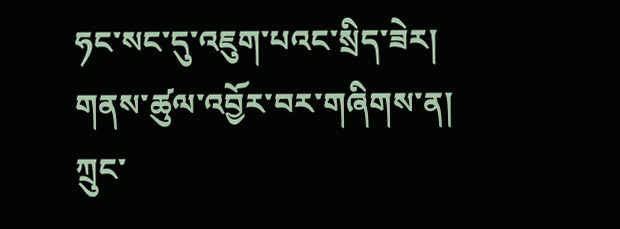ཧང་སང་དུ་འཇུག་པའང་སྲིད་ཟེར།
གནས་ཚུལ་འབྱོར་བར་གཞིགས་ན། ཀྲུང་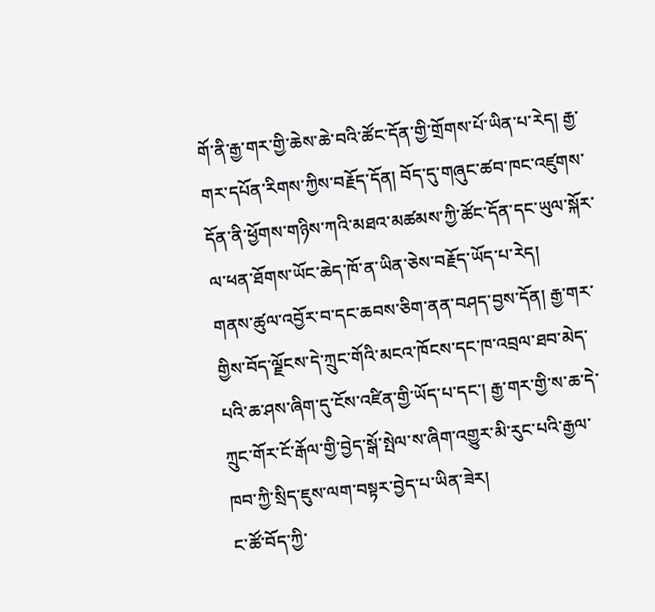གོ་ནི་རྒྱ་གར་གྱི་ཆེས་ཆེ་བའི་ཚོང་དོན་གྱི་གྲོགས་པོ་ཡིན་པ་རེད། རྒྱ་གར་དཔོན་རིགས་ཀྱིས་བརྗོད་དོན། བོད་དུ་གཞུང་ཚབ་ཁང་འཛུགས་དོན་ནི་ཕྱོགས་གཉིས་ཀའི་མཐའ་མཚམས་ཀྱི་ཚོང་དོན་དང་ཡུལ་སྐོར་ལ་ཕན་ཐོགས་ཡོང་ཆེད་ཁོ་ན་ཡིན་ཅེས་བརྗོད་ཡོད་པ་རེད།
གནས་ཚུལ་འབྱོར་བ་དང་ཆབས་ཅིག་ནན་བཤད་བྱས་དོན། རྒྱ་གར་གྱིས་བོད་ལྗོངས་དེ་ཀྲུང་གོའི་མངའ་ཁོངས་དང་ཁ་འབྲལ་ཐབ་མེད་པའི་ཆ་ཤས་ཞིག་དུ་ངོས་འཛིན་གྱི་ཡོད་པ་དང་། རྒྱ་གར་གྱི་ས་ཆ་དེ་ཀྲུང་གོར་ངོ་རྒོལ་གྱི་བྱེད་སྒོ་སྤེལ་ས་ཞིག་འགྱུར་མི་རུང་པའི་རྒྱལ་ཁབ་ཀྱི་སྲིད་ཇུས་ལག་བསྟར་བྱེད་པ་ཡིན་ཟེར།
ང་ཚོ་བོད་ཀྱི་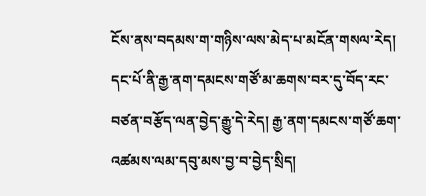ངོས་ནས་བདམས་ག་གཉིས་ལས་མེད་པ་མངོན་གསལ་རེད།
དང་པོ་ནི་རྒྱ་ནག་དམངས་གཙོ་མ་ཆགས་བར་དུ་བོད་རང་བཙན་བརྩོད་ལན་བྱེད་རྒྱུ་དེ་རེད། རྒྱ་ནག་དམངས་གཙོ་ཆག་འཚམས་ལམ་དབུ་མས་བྱ་བ་བྱེད་སྲིད།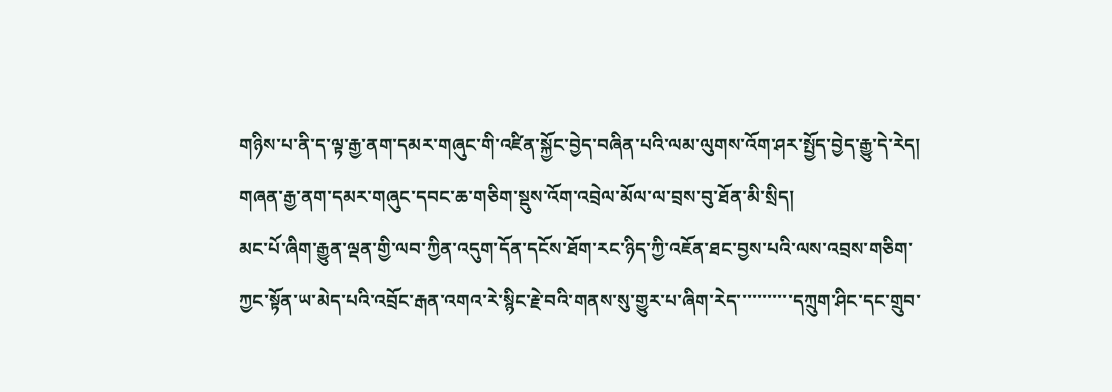གཉིས་པ་ནི་ད་ལྟ་རྒྱ་ནག་དམར་གཞུང་གི་འཛིན་སྐྱོང་བྱེད་བཞིན་པའི་ལམ་ལུགས་འོག་ཤར་སྤྱོད་བྱེད་རྒྱུ་དེ་རེད། གཞན་རྒྱ་ནག་དམར་གཞུང་དབང་ཆ་གཅིག་སྡུས་འོག་འབྲེལ་མོལ་ལ་བྲས་བུ་ཐོན་མི་སྲིད།
མང་པོ་ཞིག་རྒྱུན་ལྡན་གྱི་ལབ་ཀྱིན་འདུག་དོན་དངོས་ཐོག་རང་ཉིད་ཀྱི་འཇོན་ཐང་བྱས་པའི་ལས་འབྲས་གཅིག་ཀྱང་སྟོན་ཡ་མེད་པའི་འབྲོང་རྒན་འགའ་རེ་སྙིང་རྗེ་བའི་གནས་སུ་གྱུར་པ་ཞིག་རེད་་་་་་་་་་་དཀྲུག་ཤིང་དང་གྲུབ་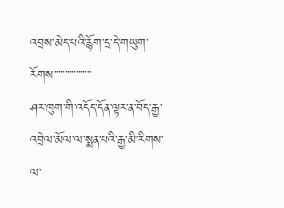འབྲས་མེད་པའི་རྙོག་དྲ་དེ་གཡུག་རོགས་་་་་་་་་་་་་་་་་
ཤར་ཁུག་གི་འདོད་དོན་ལྟར་ན་བོད་རྒྱ་འབྲེལ་མོལ་ལ་སྨན་པའི་རྒྱ་མི་རིགས་ལ་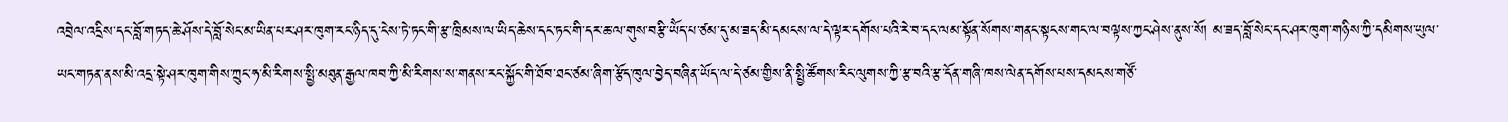འབྲེལ་འདྲིས་དང་བློ་གཏད་ཆེ་ཤོས་དེ་བློ་སེང་མ་ཡིན་པར་ཤར་ཁུག་རང་ཉིད་དུ་ངེས་ཏེ་ཏང་གི་རྩ་ཁྲིམས་ལ་ཡིད་ཆེས་དང་ཏང་གི་དར་ཆ་ལ་གུས་བརྩི་ཡོེད་པ་ཙམ་དུ་མ་ཟད་མི་དམངས་ལ་དེ་ལྟར་དགོས་པའི་རེ་བ་དང་ལམ་སྟོན་སོགས་གནང་སྟངས་གང་ལ་བལྟས་ཀྱང་ཤེས་ནུས་སོ། མ་ཟད་བློ་སེང་དང་ཤར་ཁུག་གཉིས་ཀྱི་དམིགས་ཡུལ་ཡང་གཏན་ནས་མི་འདྲ་སྟེ་ཤར་ཁུག་གིས་ཀྲུང་ཧ་མི་རིགས་སྤྱི་མཐུན་རྒྱལ་ཁབ་ཀྱི་མི་རིགས་ས་གནས་རང་སྐྱོང་གི་ཐོབ་ཐང་ཙམ་ཞིག་རྩོད་ཁུལ་བྱེད་བཞིན་ཡོད་ལ་དེ་ཙམ་གྱིས་ནི་སྤྱི་ཚོགས་རིང་ལུགས་ཀྱི་རྩ་བའི་རྩ་དོན་གཞི་ཁས་ལེན་དགོས་པས་དམངས་གཙོ་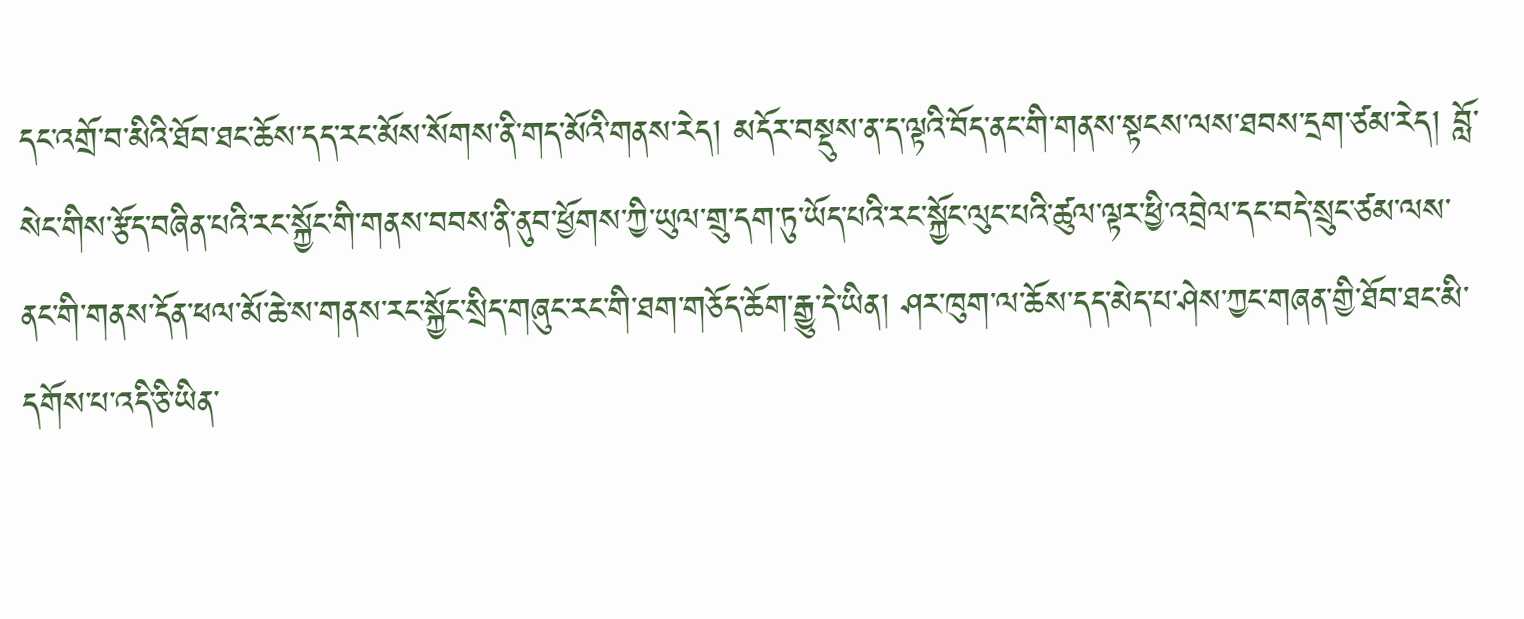དང་འགྲོ་བ་མིའི་ཐོབ་ཐང་ཆོས་དད་རང་མོས་སོགས་ནི་གད་མོའི་གནས་རེད། མདོར་བསྡུས་ན་ད་ལྟའི་བོད་ནང་གི་གནས་སྟངས་ལས་ཐབས་དྲག་ཙམ་རེད། བློ་སེང་གིས་རྩོད་བཞིན་པའི་རང་སྐྱོང་གི་གནས་བབས་ནི་ནུབ་ཕྱོགས་ཀྱི་ཡུལ་གྲུ་དག་ཏུ་ཡོད་པའི་རང་སྐྱོང་ལུང་པའི་ཚུལ་ལྟར་ཕྱི་འབྲེལ་དང་བདེ་སྲུང་ཙམ་ལས་ནང་གི་གནས་དོན་ཕལ་མོ་ཆེ་ས་གནས་རང་སྐྱོང་སྲིད་གཞུང་རང་གི་ཐག་གཅོད་ཆོག་རྒྱུ་དེ་ཡིན། ཤར་ཁུག་ལ་ཆོས་དད་མེད་པ་ཤེས་ཀྱང་གཞན་གྱི་ཐོབ་ཐང་མི་དགོས་པ་འདི་ཅི་ཡིན་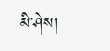མི་ཤེས།